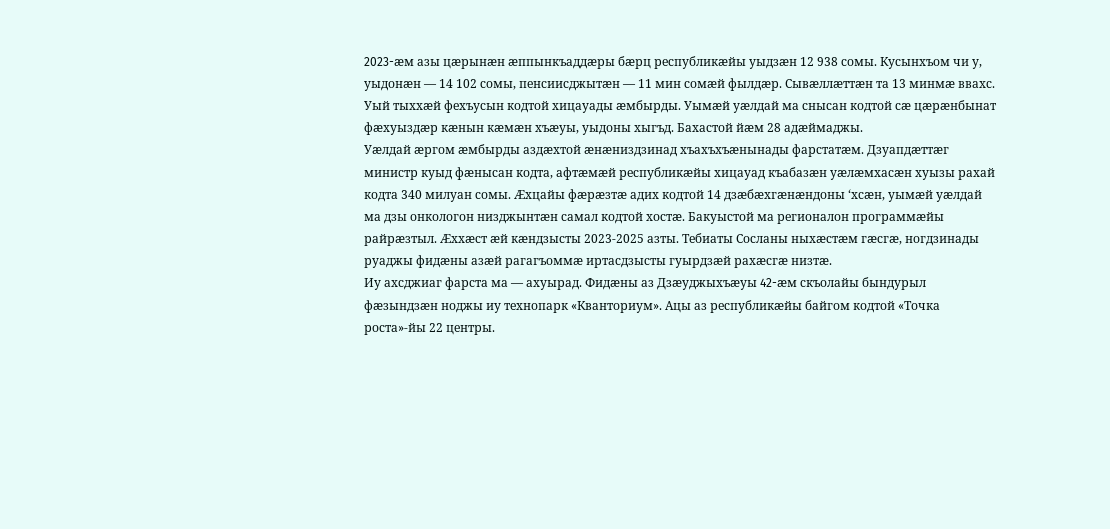2023-æм азы цæрынæн æппынкъаддæры бæрц республикæйы уыдзæн 12 938 сомы. Кусынхъом чи у, уыдонæн — 14 102 сомы, пенсиисджытæн — 11 мин сомæй фылдæр. Сывæллæттæн та 13 минмæ ввахс. Уый тыххæй фехъусын кодтой хицауады æмбырды. Уымæй уæлдай ма снысан кодтой сæ цæрæнбынат фæхуыздæр кæнын кæмæн хъæуы, уыдоны хыгъд. Бахастой йæм 28 адæймаджы.
Уæлдай æргом æмбырды аздæхтой æнæниздзинад хъахъхъæнынады фарстатæм. Дзуапдæттæг министр куыд фæнысан кодта, афтæмæй республикæйы хицауад къабазæн уæлæмхасæн хуызы рахай кодта 340 милуан сомы. Æхцайы фæрæзтæ адих кодтой 14 дзæбæхгæнæндоны ‘хсæн, уымæй уæлдай ма дзы онкологон низджынтæн самал кодтой хостæ. Бакуыстой ма регионалон программæйы райрæзтыл. Æххæст æй кæндзысты 2023-2025 азты. Тебиаты Сосланы ныхæстæм гæсгæ, ногдзинады руаджы фидæны азæй рагагъоммæ иртасдзысты гуырдзæй рахæсгæ низтæ.
Иу ахсджиаг фарста ма — ахуырад. Фидæны аз Дзæуджыхъæуы 42-æм скъолайы бындурыл фæзындзæн ноджы иу технопарк «Кванториум». Ацы аз республикæйы байгом кодтой «Точка роста»-йы 22 центры.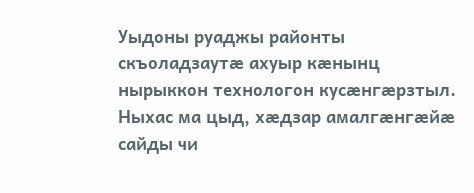Уыдоны руаджы районты скъоладзаутæ ахуыр кæнынц нырыккон технологон кусæнгæрзтыл. Ныхас ма цыд, хæдзар амалгæнгæйæ сайды чи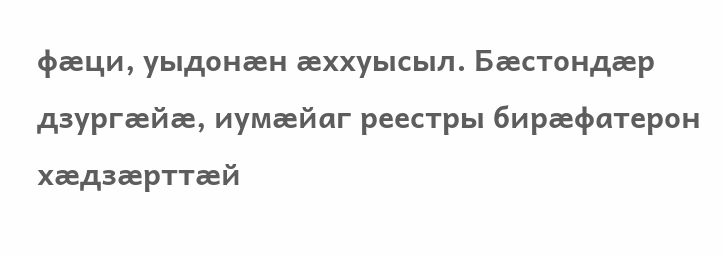фӕци, уыдонæн æххуысыл. Бæстондæр дзургæйæ, иумæйаг реестры бирæфатерон хæдзæрттæй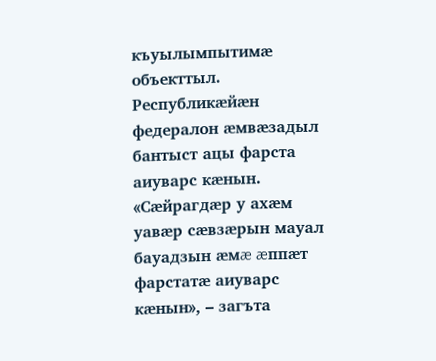къуылымпытимæ объекттыл. Республикæйæн федералон æмвæзадыл бантыст ацы фарста аиуварс кæнын. «Сæйрагдæр у ахæм уавæр сæвзæрын мауал бауадзын æмæ æппæт фарстатæ аиуварс кæнын», – загъта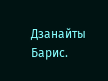Дзанайты Барис.